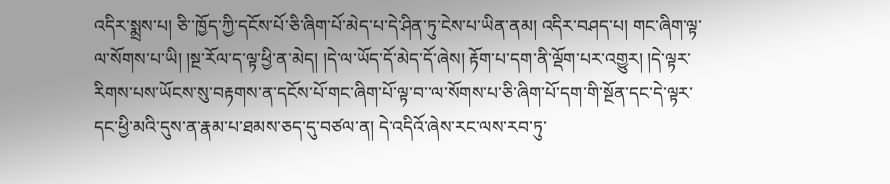འདིར་སྨྲས་པ། ཅི་་ཁྱོད་ཀྱི་དངོས་པོ་ཅི་ཞིག་པོ་མེད་པ་དེ་ཤིན་ཏུ་ངེས་པ་ཡིན་ནམ། འདིར་བཤད་པ། གང་ཞིག་ལྟ་ལ་སོགས་པ་ཡི། །སྔ་རོལ་ད་ལྟ་ཕྱི་ན་མེད། །དེ་ལ་ཡོད་དོ་མེད་དོ་ཞེས། རྟོག་པ་དག་ནི་ལྡོག་པར་འགྱུར། །དེ་ལྟར་རིགས་པས་ཡོངས་སུ་བརྟགས་ན་དངོས་པོ་གང་ཞིག་པོ་ལྟ་བ་་ལ་སོགས་པ་ཅི་ཞིག་པོ་དག་གི་སྔོན་དང་དེ་ལྟར་དང་ཕྱི་མའི་དུས་ན་རྣམ་པ་ཐམས་ཅད་དུ་བཙལ་ན། དེ་འདིའོ་ཞེས་རང་ལས་རབ་ཏུ་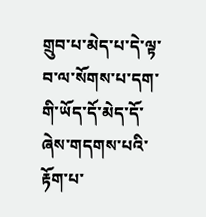གྲུབ་པ་མེད་པ་དེ་ལྟ་བ་ལ་སོགས་པ་དག་གི་ཡོད་དོ་མེད་དོ་ཞེས་གདགས་པའི་རྟོག་པ་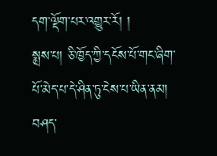དག་ལྡོག་པར་འགྱུར་རོ། །
སྨྲས་པ། ཅི་ཁྱོད་ཀྱི་དངོས་པོ་གང་ཞིག་པོ་མེད་པ་དེ་ཤིན་ཏུ་ངེས་པ་ཡིན་ནམ། བཤད་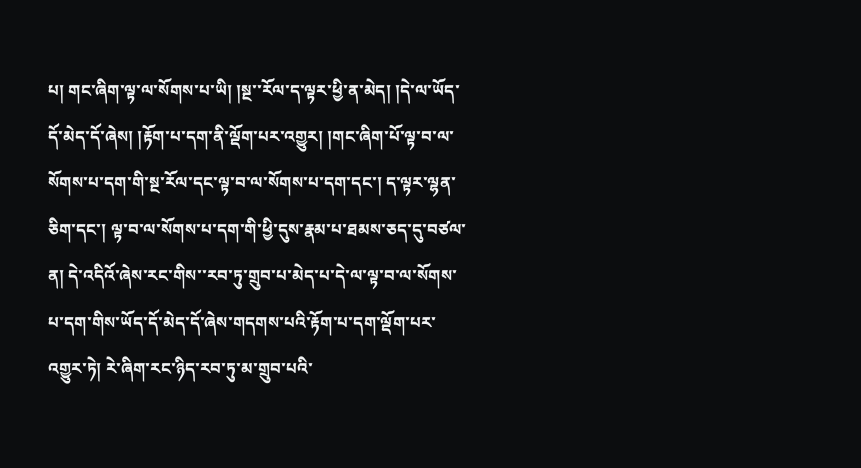པ། གང་ཞིག་ལྟ་ལ་སོགས་པ་ཡི། །སྔ་་རོལ་ད་ལྟར་ཕྱི་ན་མེད། །དེ་ལ་ཡོད་དོ་མེད་དོ་ཞེས། །རྟོག་པ་དག་ནི་ལྡོག་པར་འགྱུར། །གང་ཞིག་པོ་ལྟ་བ་ལ་སོགས་པ་དག་གི་སྔ་རོལ་དང་ལྟ་བ་ལ་སོགས་པ་དག་དང་། ད་ལྟར་ལྷན་ཅིག་དང་། ལྟ་བ་ལ་སོགས་པ་དག་གི་ཕྱི་དུས་རྣམ་པ་ཐམས་ཅད་དུ་བཙལ་ན། དེ་འདིའོ་ཞེས་རང་གིས་་རབ་ཏུ་གྲུབ་པ་མེད་པ་དེ་ལ་ལྟ་བ་ལ་སོགས་པ་དག་གིས་ཡོད་དོ་མེད་དོ་ཞེས་གདགས་པའི་རྟོག་པ་དག་ལྡོག་པར་འགྱུར་ཏེ། རེ་ཞིག་རང་ཉིད་རབ་ཏུ་མ་གྲུབ་པའི་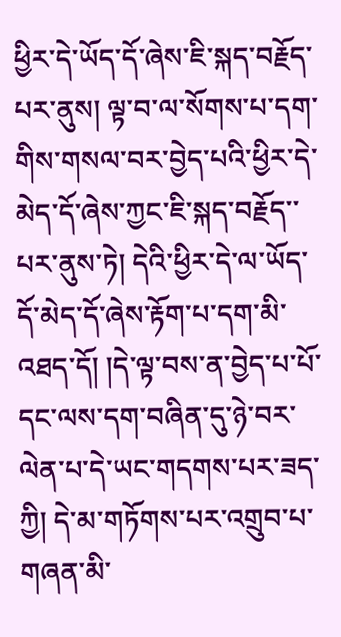ཕྱིར་དེ་ཡོད་དོ་ཞེས་ཇི་སྐད་བརྗོད་པར་ནུས། ལྟ་བ་ལ་སོགས་པ་དག་གིས་གསལ་བར་བྱེད་པའི་ཕྱིར་དེ་མེད་དོ་ཞེས་ཀྱང་ཇི་སྐད་བརྗོད་་པར་ནུས་ཏེ། དེའི་ཕྱིར་དེ་ལ་ཡོད་དོ་མེད་དོ་ཞེས་རྟོག་པ་དག་མི་འཐད་དོ། །དེ་ལྟ་བས་ན་བྱེད་པ་པོ་དང་ལས་དག་བཞིན་དུ་ཉེ་བར་ལེན་པ་དེ་ཡང་གདགས་པར་ཟད་ཀྱི། དེ་མ་གཏོགས་པར་འགྲུབ་པ་གཞན་མི་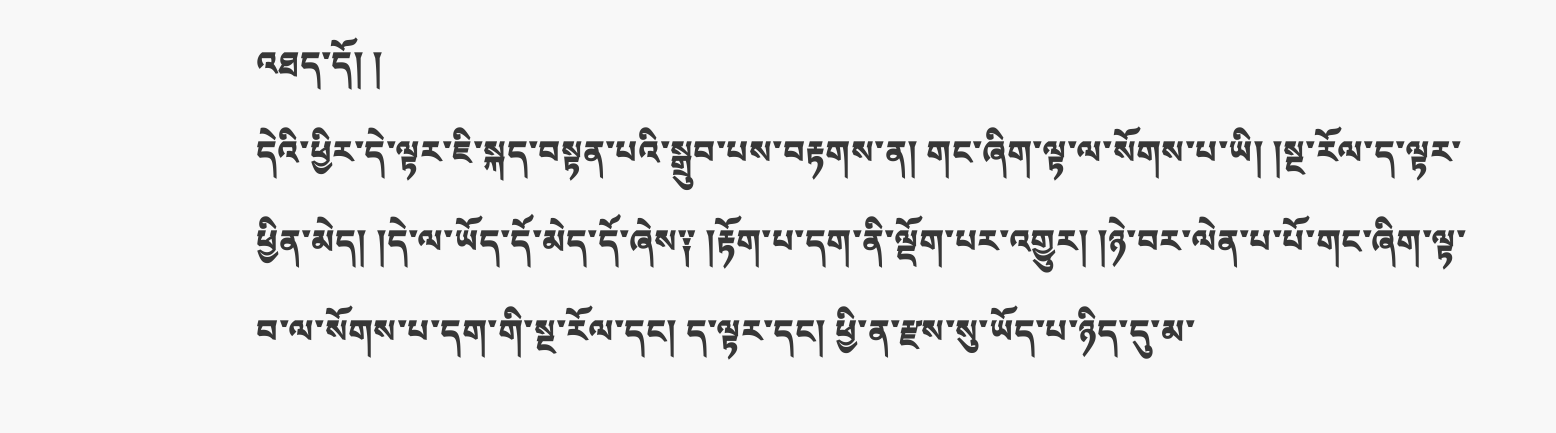འཐད་དོ། །
དེའི་ཕྱིར་དེ་ལྟར་ཇི་སྐད་བསྟན་པའི་སྒྲུབ་པས་བརྟགས་ན། གང་ཞིག་ལྟ་ལ་སོགས་པ་ཡི། །སྔ་རོལ་ད་ལྟར་ཕྱིན་མེད། །དེ་ལ་ཡོད་དོ་མེད་དོ་ཞེས༑ །རྟོག་པ་དག་ནི་ལྡོག་པར་འགྱུར། །ཉེ་བར་ལེན་པ་པོ་གང་ཞིག་ལྟ་བ་ལ་སོགས་པ་དག་གི་སྔ་རོལ་དང། ད་ལྟར་དང། ཕྱི་ན་རྫས་སུ་ཡོད་པ་ཉིད་དུ་མ་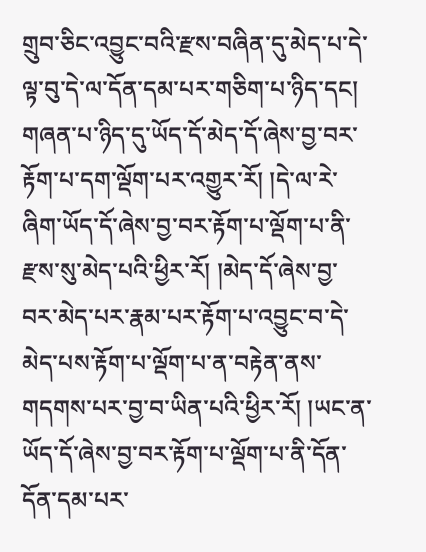གྲུབ་ཅིང་འབྱུང་བའི་རྫས་བཞིན་དུ་མེད་པ་དེ་ལྟ་བུ་དེ་ལ་དོན་དམ་པར་གཅིག་པ་ཉིད་དང། གཞན་པ་ཉིད་དུ་ཡོད་དོ་མེད་དོ་ཞེས་བྱ་བར་རྟོག་པ་དག་ལྡོག་པར་འགྱུར་རོ། །དེ་ལ་རེ་ཞིག་ཡོད་དོ་ཞེས་བྱ་བར་རྟོག་པ་ལྡོག་པ་ནི་རྫས་སུ་མེད་པའི་ཕྱིར་རོ། །མེད་དོ་ཞེས་བྱ་བར་མེད་པར་རྣམ་པར་རྟོག་པ་འབྱུང་བ་དེ་མེད་པས་རྟོག་པ་ལྡོག་པ་ན་བརྟེན་ནས་གདགས་པར་བྱ་བ་ཡིན་པའི་ཕྱིར་རོ། །ཡང་ན་ཡོད་དོ་ཞེས་བྱ་བར་རྟོག་པ་ལྡོག་པ་ནི་དོན་དོན་དམ་པར་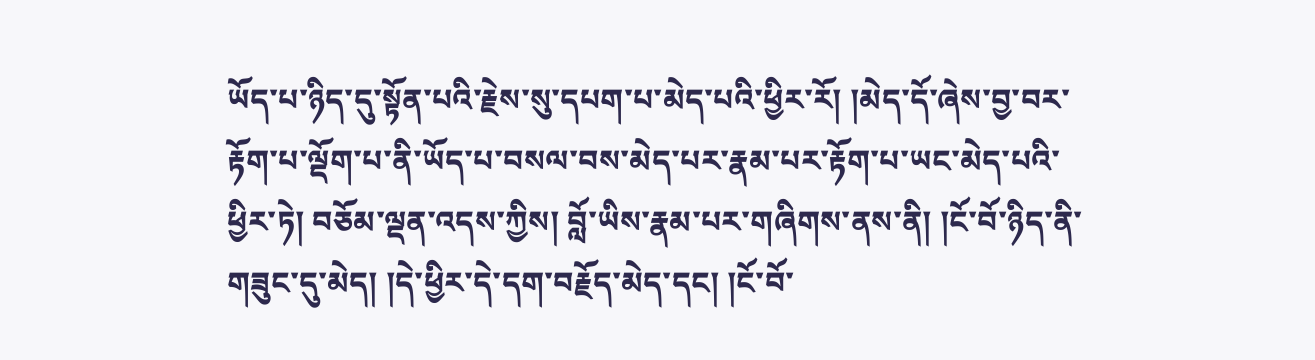ཡོད་པ་ཉིད་དུ་སྟོན་པའི་རྗེས་སུ་དཔག་པ་མེད་པའི་ཕྱིར་རོ། །མེད་དོ་ཞེས་བྱ་བར་རྟོག་པ་ལྡོག་པ་ནི་ཡོད་པ་བསལ་བས་མེད་པར་རྣམ་པར་རྟོག་པ་ཡང་མེད་པའི་ཕྱིར་ཏེ། བཅོམ་ལྡན་འདས་ཀྱིས། བློ་ཡིས་རྣམ་པར་གཞིགས་ནས་ནི། །ངོ་བོ་ཉིད་ནི་གཟུང་དུ་མེད། །དེ་ཕྱིར་དེ་དག་བརྗོད་མེད་དང། །ངོ་བོ་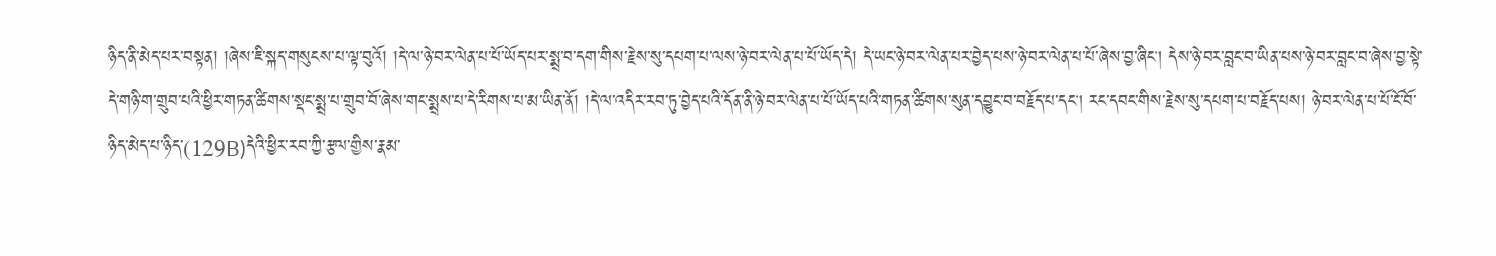ཉིད་ནི་མེད་པར་བསྟན། །ཞེས་ཇི་སྐད་གསུངས་པ་ལྟ་བུའོ། །དེ་ལ་ཉེ་བར་ལེན་པ་པོ་ཡོད་པར་སྨྲ་བ་དག་གིས་རྗེས་སུ་དཔག་པ་ལས་ཉེ་བར་ལེན་པ་པོ་ཡོད་དེ། དེ་ཡང་ཉེ་བར་ལེན་པར་བྱེད་པས་ཉེ་བར་ལེན་པ་པོ་ཞེས་བྱ་ཞིང། དེས་ཉེ་བར་བླང་བ་ཡིན་པས་ཉེ་བར་བླང་བ་ཞེས་བྱ་སྟེ་དེ་གཉི་ག་གྲུབ་པའི་ཕྱིར་གཏན་ཚིགས་སྡང་སྨྲ་པ་གྲུབ་བོ་ཞེས་གང་སྨྲས་པ་དེ་རིགས་པ་མ་ཡིན་ནོ། །དེ་ལ་འདིར་རབ་ཏུ་བྱེད་པའི་དོན་ནི་ཉེ་བར་ལེན་པ་པོ་ཡོད་པའི་གཏན་ཚིགས་སུན་དབྱུང་བ་བརྗོད་པ་དང། རང་དབང་གིས་རྗེས་སུ་དཔག་པ་བརྗོད་པས། ཉེ་བར་ལེན་པ་པོ་ངོ་བོ་ཉིད་མེད་པ་ཉིད་(129B)དེའི་ཕྱིར་རབ་ཀྱི་རྩལ་གྱིས་རྣམ་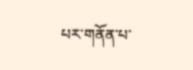པར་གནོན་པ་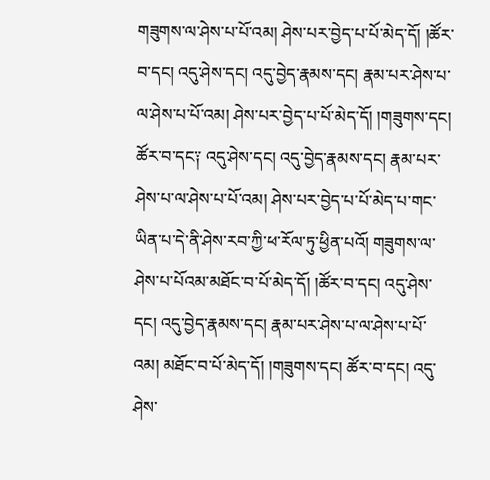གཟུགས་ལ་ཤེས་པ་པོ་འམ། ཤེས་པར་བྱེད་པ་པོ་མེད་དོ། །ཚོར་བ་དང། འདུ་ཤེས་དང། འདུ་བྱེད་རྣམས་དང། རྣམ་པར་ཤེས་པ་ལ་ཤེས་པ་པོ་འམ། ཤེས་པར་བྱེད་པ་པོ་མེད་དོ། །གཟུགས་དང། ཚོར་བ་དང༑ འདུ་ཤེས་དང། འདུ་བྱེད་རྣམས་དང། རྣམ་པར་ཤེས་པ་ལ་ཤེས་པ་པོ་འམ། ཤེས་པར་བྱེད་པ་པོ་མེད་པ་གང་ཡིན་པ་དེ་ནི་ཤེས་རབ་ཀྱི་ཕ་རོལ་ཏུ་ཕྱིན་པའོ། གཟུགས་ལ་ཤེས་པ་པོའམ་མཐོང་བ་པོ་མེད་དོ། །ཚོར་བ་དང། འདུ་ཤེས་དང། འདུ་བྱེད་རྣམས་དང། རྣམ་པར་ཤེས་པ་ལ་ཤེས་པ་པོ་འམ། མཐོང་བ་པོ་མེད་དོ། །གཟུགས་དང། ཚོར་བ་དང། འདུ་ཤེས་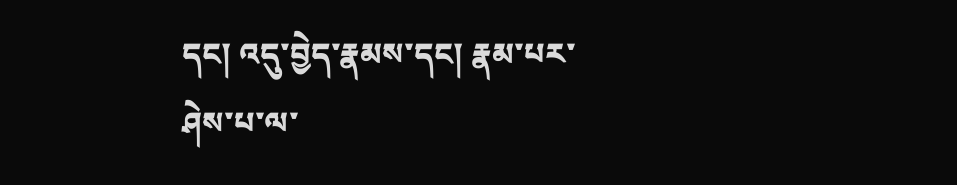དང། འདུ་བྱེད་རྣམས་དང། རྣམ་པར་ཤེས་པ་ལ་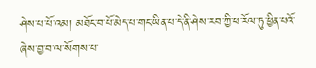ཤེས་པ་པོ་འམ། མཐོང་བ་པོ་མེད་པ་གང་ཡིན་པ་དེ་ནི་ཤེས་རབ་ཀྱི་ཕ་རོལ་ཏུ་ཕྱིན་པའོ་ཞེས་བྱ་བ་ལ་སོགས་པ་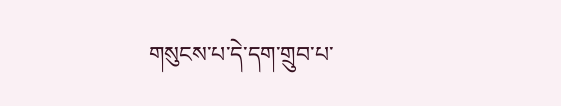གསུངས་པ་དེ་དག་གྲུབ་པ་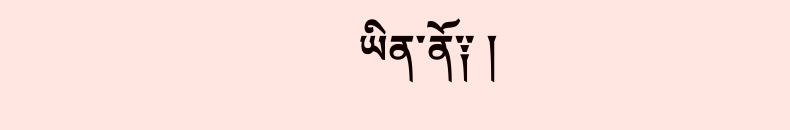ཡིན་ནོ༑ །